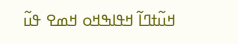ߞߎ߬ߙߣߊ߬ ߞߟߊߒߞߋ ߞߘߐ ߟߎ߬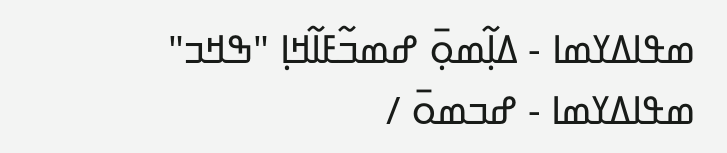ߘߟߊߡߌߘߊ - ߡߊ߲߬ߘߋ߲߫ ߝߘߏ߬ߓߊ߬ߞߊ߲ "ߒߞߏ" ߘߟߊߡߌߘߊ - ߝߏߘߋ߫ /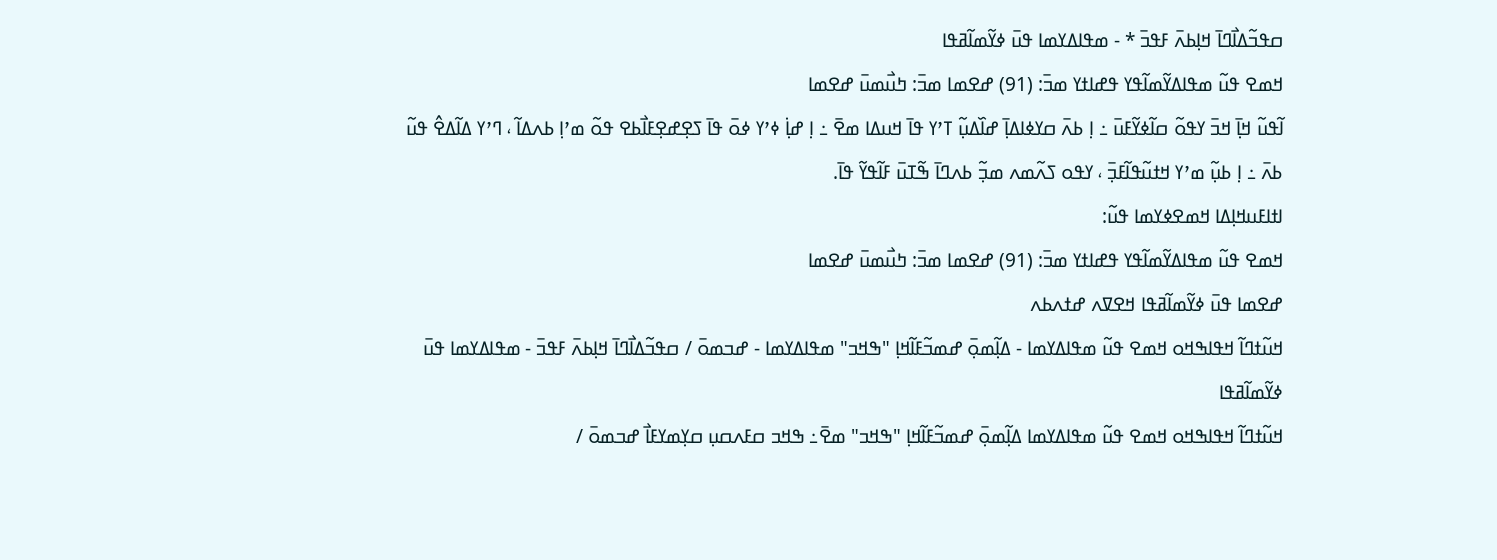ߛߟߏ߬ߡߊ߯ߣߊ߫ ߞߊ߲ߕߍ߫ ߓߟߏ߫ * - ߘߟߊߡߌߘߊ ߟߎ߫ ߦߌ߬ߘߊ߬ߥߟߊ
ߞߘߐ ߟߎ߬ ߘߟߊߡߌ߬ߘߊ߬ߟߌ ߟߝߊߙߌ ߘߏ߫: (91) ߝߐߘߊ ߘߏ߫: ߤߎ߯ߘߎ߫ ߝߐߘߊ
ߊ߬ߟߎ߬ ߞߊ߲߫ ߞߏ߫ ߌߟߋ߬ ߛߊ߬ߦߌ߬ߓߎ߫ ߸ ߊ߲ ߕߍ߫ ߛߌߦߊߡߊ߲߫ ߝߊ߰ߡߎ߲߬ ߠߴߌ ߟߊ߫ ߞߎߡߊ ߘߐ߫ ߸ ߊ߲ ߝߊ߲߭ ߦߴߌ ߦߋ߫ ߟߊ߫ ߖߐ߲ߝߐ߲ߓߊ߯ߕߐ ߟߋ߬ ߘߴߊ߲ ߕߍߡߊ߬ ، ߣߴߌ ߡߊ߬ߡߐ߮ ߟߎ߬ ߕߍ߫ ߸ ߊ߲ ߕߎ߲߬ ߘߴߌ ߞߙߎ߬ߟߊ߬ߓߏ߲߫ ، ߌߟߋ ߖߍ߬ߘߍ ߘߏ߲߬ ߕߍߣߊ߫ ߒ߬ߠߎ߫ ߓߊ߬ߟߌ߬ ߟߊ߫.
ߊߙߊߓߎߞߊ߲ߡߊ ߞߘߐߦߌߘߊ ߟߎ߬:
ߞߘߐ ߟߎ߬ ߘߟߊߡߌ߬ߘߊ߬ߟߌ ߟߝߊߙߌ ߘߏ߫: (91) ߝߐߘߊ ߘߏ߫: ߤߎ߯ߘߎ߫ ߝߐߘߊ
ߝߐߘߊ ߟߎ߫ ߦߌ߬ߘߊ߬ߥߟߊ ߞߐߜߍ ߝߙߍߕߍ
ߞߎ߬ߙߣߊ߬ ߞߟߊߒߞߋ ߞߘߐ ߟߎ߬ ߘߟߊߡߌߘߊ - ߡߊ߲߬ߘߋ߲߫ ߝߘߏ߬ߓߊ߬ߞߊ߲ "ߒߞߏ" ߘߟߊߡߌߘߊ - ߝߏߘߋ߫ / ߛߟߏ߬ߡߊ߯ߣߊ߫ ߞߊ߲ߕߍ߫ ߓߟߏ߫ - ߘߟߊߡߌߘߊ ߟߎ߫ ߦߌ߬ߘߊ߬ߥߟߊ
ߞߎ߬ߙߣߊ߬ ߞߟߊߒߞߋ ߞߘߐ ߟߎ߬ ߘߟߊߡߌߘߊ ߡߊ߲߬ߘߋ߲߫ ߝߘߏ߬ߓߊ߬ߞߊ߲ "ߒߞߏ" ߘߐ߫߸ ߒߞߏ ߛߓߍߛߎ߲ ߛߌ߲ߘߌߓߊ߯ ߝߏߘߋ߫ /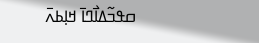ߛߟߏ߬ߡߊ߯ߣߊ߫ ߞߊ߲ߕߍ߫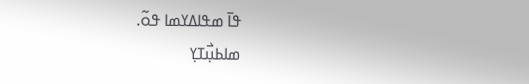ߟߊ߫ ߘߟߊߡߌߘߊ ߟߋ߬.
ߘߊߕߎ߲߯ߠߌ߲